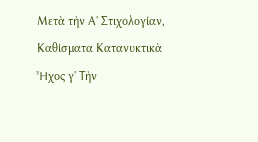Μετὰ τὴν Α' Στιχολογίαν, Καθίσματα Κατανυκτικὰ Ἦχος γ' Τὴν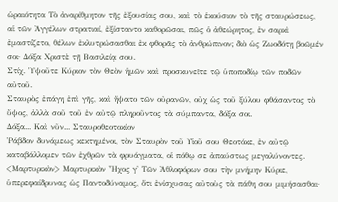ὡραιότητα Τὸ ἀναρίθμητον τῆς ἐξουσίας σου, καὶ τὸ ἑκούσιον τὸ τῆς σταυρώσεως, αἱ τῶν Ἀγγέλων στρατιαί, ἐξίσταντο καθορῶσαι, πῶς ὁ ἀθεώρητος, ἐν σαρκὶ ἐμαστίζετο, θέλων ἐκλυτρώσασθαι ἐκ φθορᾶς τὸ ἀνθρώπινον; διὸ ὡς Ζωοδότῃ βοῶμέν σοι· Δόξα Χριστὲ τῇ Βασιλείᾳ σου.
Στίχ. Ὑψοῦτε Κύριον τὸν Θεὸν ἡμῶν καὶ προσκυνεῖτε τῷ ὑποποδίῳ τῶν ποδῶν αὐτοῦ.
Σταυρὸς ἐπάγη ἐπὶ γῆς, καὶ ἥψατο τῶν οὐρανῶν, οὐχ ὡς τοῦ ξύλου φθάσαντος τὸ ὕψος, ἀλλὰ σοῦ τοῦ ἐν αὐτῷ πληροῦντος τὰ σύμπαντα, δόξα σοι.
Δόξα... Καὶ νῦν... Σταυροθεοτοκίον
Ῥάβδον δυνάμεως κεκτημένοι, τὸν Σταυρὸν τοῦ Υἱοῦ σου Θεοτόκε, ἐν αὐτῷ καταβάλλομεν τῶν ἐχθρῶν τὰ φρυάγματα, οἱ πόθῳ σε ἀπαύστως μεγαλύνοντες. <Μαρτυρικὸν> Μαρτυρικὸν Ἦχος γ' Τῶν Ἀθλοφόρων σου τὴν μνήμην Κύριε, ὑπερεφαίδρυνας ὡς Παντοδύναμος, ὅτι ἐνίσχυσας αὐτοὺς τὰ πάθη σου μιμήσασθαι·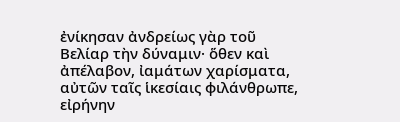ἐνίκησαν ἀνδρείως γὰρ τοῦ Βελίαρ τὴν δύναμιν· ὅθεν καὶ ἀπέλαβον, ἰαμάτων χαρίσματα, αὐτῶν ταῖς ἱκεσίαις φιλάνθρωπε, εἰρήνην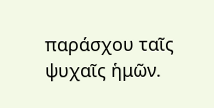παράσχου ταῖς ψυχαῖς ἡμῶν.